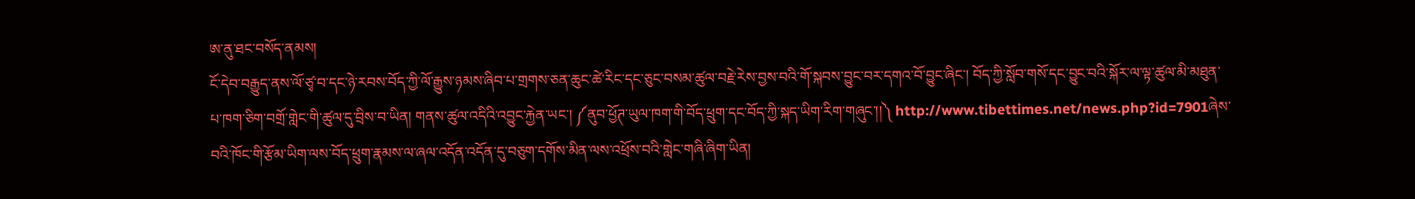ཨ་ནུ་ཐང་བསོད་ནམས།
ངོ་དེབ་བརྒྱུད་ནས་ལོ་ཙྭ་བ་དང་ཉེ་རབས་བོད་ཀྱི་ལོ་རྒྱུས་ཉམས་ཞིབ་པ་གྲགས་ཅན་ཆུང་ཚེ་རིང་དང་ཅུང་བསམ་ཚུལ་བརྗེ་རེས་བྱས་བའི་གོ་སྐབས་བྱུང་བར་དགའ་བོ་བྱུང་ཞིང་། བོད་ཀྱི་སློབ་གསོ་དང་བྱུང་བའི་སྐོར་ལ་ལྟ་ཚུལ་མི་མཐུན་པ་ཁག་ཅིག་བགྲོ་གླེང་གི་ཚུལ་དུ་བྲིས་བ་ཡིན། གནས་ཚུལ་འདིའི་འབྱུང་རྐྱེན་ཡང་། ༼ནུབ་ཕྱོཊ་ཡུལ་ཁག་གི་བོད་ཕྲུག་དང་བོད་ཀྱི་སྐད་ཡིག་རིག་གཞུང་།།༽ http://www.tibettimes.net/news.php?id=7901ཞེས་བའི་ཁོང་གི་རྩོམ་ཡིག་ལས་བོད་ཕྲུག་རྣམས་ལ་ཞལ་འདོན་འདོན་དུ་བཅུག་དགོས་མིན་ལས་འཕྲོས་བའི་གླེང་གཞི་ཞིག་ཡིན།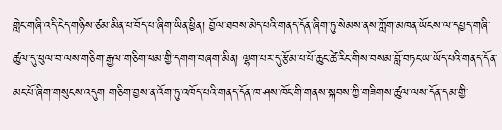གླེང་གཞི་འདི་ངེད་གཉིས་ཙམ་མིན་པ་བོད་པ་ཞིག་ཡིན་ཕྱིན། བྱོལ་ཐབས་མེད་པའི་གནད་དོན་ཞིག་ཏུ་སེམས་ནས་ཀློག་མཁན་ཡོངས་ལ་དཔྱད་གཞི་ཚུལ་དུ་ཕུལ་བ་ལས་གཅིག་རྒྱལ་གཅིག་ཕམ་གྱི་དགག་བཞག་མིན། ལྷག་པར་དུ་རྩོམ་པ་པོ་ཆུང་ཚེ་རིང་གིས་བསམ་བློ་བཏང་ཡ་ཡོད་པའི་གནད་དོན་མང་པོ་ཞིག་གསུངས་འདུག གཅིག་བྱས་ན་འོག་ཏུ་འཁོད་པའི་གནད་དོན་ཁ་ཤས་ཁོང་གི་གནས་སྐབས་ཀྱི་གཟིགས་ཚུལ་ལས་དོན་དམ་གྱི་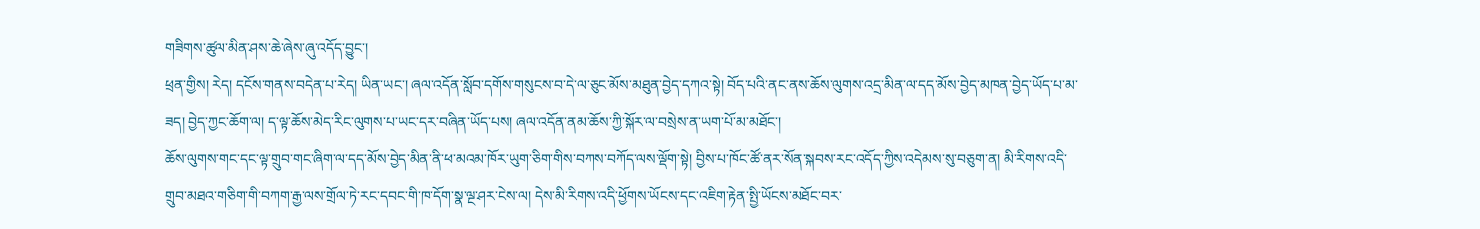གཟིགས་ཚུལ་མིན་ཤས་ཆེ་ཞེས་ཞུ་འདོད་བྱུང་།
ཕྲན་གྱིས། རེད། དངོས་གནས་བདེན་པ་རེད། ཡིན་ཡང་། ཞལ་འདོན་སློབ་དགོས་གསུངས་བ་དེ་ལ་ཅུང་མོས་མཐུན་བྱེད་དཀའ་སྟེ། བོད་པའི་ནང་ནས་ཆོས་ལུགས་འདྲ་མིན་ལ་དད་མོས་བྱེད་མཁན་བྱེད་ཡོད་པ་མ་ཟད། བྱེད་ཀྱང་ཆོག་ལ། ད་ལྟ་ཆོས་མེད་རིང་ལུགས་པ་ཡང་དར་བཞིན་ཡོད་པས། ཞལ་འདོན་ནམ་ཆོས་ཀྱི་སྐོར་ལ་བསྲེས་ན་ཡག་པོ་མ་མཐོང་།
ཆོས་ལུགས་གང་དང་ལྟ་གྲུབ་གང་ཞིག་ལ་དད་མོས་བྱེད་མིན་ནི་ཕ་མའམ་ཁོར་ཡུག་ཅིག་གིས་བཀས་བཀོད་ལས་ལྡོག་སྟེ། བྱིས་པ་ཁོང་ཚོ་ནར་སོན་སྐབས་རང་འདོད་ཀྱིས་འདེམས་སུ་བཅུག་ན། མི་རིགས་འདི་གྲུབ་མཐའ་གཅིག་གི་བཀག་རྒྱ་ལས་གྲོལ་ཏེ་རང་དབང་གི་ཁ་དོག་སྣ་ལྔ་ཤར་ངེས་ལ། དེས་མི་རིགས་འདི་ཕྱོགས་ཡོངས་དང་འཇིག་རྟེན་སྤྱི་ཡོངས་མཐོང་བར་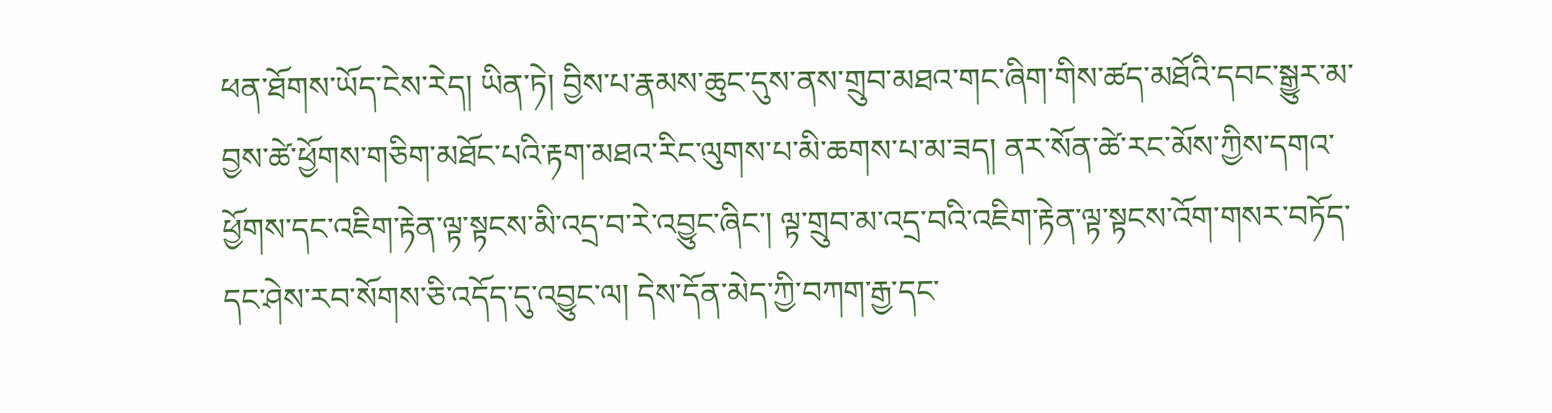ཕན་ཐོགས་ཡོད་ངེས་རེད། ཡིན་ཏེ། བྱིས་པ་རྣམས་ཆུང་དུས་ནས་གྲུབ་མཐའ་གང་ཞིག་གིས་ཚད་མཐོའི་དབང་སྒྱུར་མ་བྱས་ཚེ་ཕྱོགས་གཅིག་མཐོང་པའི་རྟག་མཐའ་རིང་ལུགས་པ་མི་ཆགས་པ་མ་ཟད། ནར་སོན་ཚེ་རང་མོས་ཀྱིས་དགའ་ཕྱོགས་དང་འཇིག་རྟེན་ལྟ་སྟངས་མི་འདྲ་བ་རེ་འབྱུང་ཞིང་། ལྟ་གྲུབ་མ་འདྲ་བའི་འཇིག་རྟེན་ལྟ་སྟངས་འོག་གསར་བཏོད་དང་ཤེས་རབ་སོགས་ཅི་འདོད་དུ་འབྱུང་ལ། དེས་དོན་མེད་ཀྱི་བཀག་རྒྱ་དང་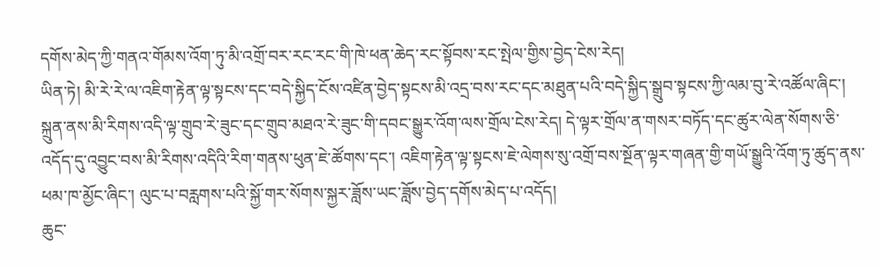དགོས་མེད་ཀྱི་གནའ་གོམས་འོག་ཏུ་མི་འགྲོ་བར་རང་རང་གི་ཁེ་ཕན་ཆེད་རང་སྟོབས་རང་སྤེལ་གྱིས་བྱེད་ངེས་རེད།
ཡིན་ཏེ། མི་རེ་རེ་ལ་འཇིག་རྟེན་ལྟ་སྟངས་དང་བདེ་སྐྱིད་ངོས་འཛིན་བྱེད་སྟངས་མི་འདྲ་བས་རང་དང་མཐུན་པའི་བདེ་སྐྱིད་སྒྲུབ་སྟངས་ཀྱི་ལམ་བུ་རེ་འཚོལ་ཞིང་། སྐྲུན་ནས་མི་རིགས་འདི་ལྟ་གྲུབ་རེ་ཟུང་དང་གྲུབ་མཐའ་རེ་ཟུང་གི་དབང་སྒྱུར་འོག་ལས་གྲོལ་ངེས་རེད། དེ་ལྟར་གྲོལ་ན་གསར་བཏོད་དང་ཚུར་ལེན་སོགས་ཅི་འདོད་དུ་འབྱུང་བས་མི་རིགས་འདིའི་རིག་གནས་ཕུན་ཇེ་ཚོགས་དང་། འཇིག་རྟེན་ལྟ་སྟངས་ཇེ་ལེགས་སུ་འགྲོ་བས་སྔོན་ལྟར་གཞན་གྱི་གཡོ་སྒྱུའི་འོག་ཏུ་ཚུད་ནས་ཕམ་ཁ་མྱོང་ཞིང་། ལུང་པ་བརླགས་པའི་སྐྱོ་གར་སོགས་སྐྱར་ཟློས་ཡང་ཟློས་བྱེད་དགོས་མེད་པ་འདོད།
ཆུང་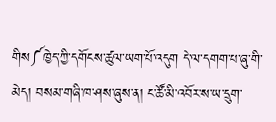གིས༼ཁྱེད་ཀྱི་དགོངས་ཚུལ་ཡག་པོ་འདུག དེ་ལ་དགག་པ་ཞུ་གི་མེད། བསམ་གཞི་ཁ་ཤས་ཞུས་ན། ང་ཚོ་མི་འབོར་ས་ཡ་དྲུག་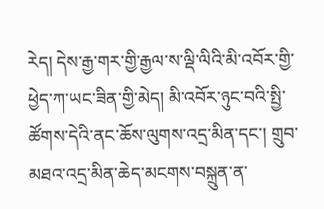རེད། དེས་རྒྱ་གར་གྱི་རྒྱལ་ས་ལྡི་ལིའི་མི་འབོར་གྱི་ཕྱེད་ཀ་ཡང་ཟིན་གྱི་མེད། མི་འབོར་ཉུང་བའི་སྤྱི་ཚོགས་དེའི་ནང་ཆོས་ལུགས་འདྲ་མིན་དང་། གྲུབ་མཐའ་འདྲ་མིན་ཆེད་མངགས་བསྐྲུན་ན་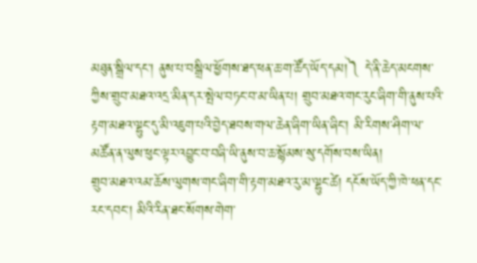མཐུན་སྒྲིལ་དང་། ནུས་པ་བསྒྲིལ་ཕྱོགས་ཐད་ཕན་ཆ་ག་ཚོད་ཡོད་དམ།༽ དེ་ནི་ཆེད་མངགས་ཀྱིས་གྲུབ་མཐའ་འདྲ་མིན་དར་སྤེལ་བཏང་བ་མ་ཡིན་པ། གྲུབ་མཐའ་གང་རུང་ཞིག་གི་ནུས་པའི་རྟག་མཐའ་ལྷུང་དུ་མི་འཇུག་པའི་བྱེད་ཐབས་གལ་ཆེན་ཞིག་ཡིན་ཞིང་། མི་རིགས་ཤིག་ལ་མཚོན་ན་ལུས་ཕུང་ལྟར་འབྱུང་བ་བཞི་ཡི་ནུས་བ་ཆ་སྙོམས་སུ་དགོས་བས་ཡིན།
གྲུབ་མཐའ་འམ་ཆོས་ལུགས་གང་ཞིག་གི་རྟག་མཐའ་རུ་མ་ལྷུང་ཚེ། དངོས་ཡོད་ཀྱི་ཁེ་ཕན་དང་རང་དབང་། མིའི་རིན་ཐང་སོགས་གེག་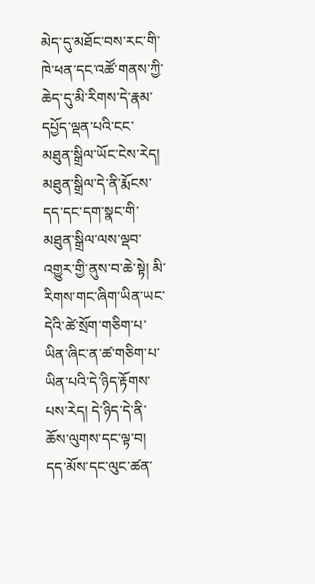མེད་དུ་མཐོང་བས་རང་གི་ཁེ་ཕན་དང་འཚོ་གནས་ཀྱི་ཆེད་དུ་མི་རིགས་དེ་རྣམ་དཔྱོད་ལྡན་པའི་ངང་མཐུན་སྒྲིལ་ཡོང་ངེས་རེད། མཐུན་སྒྲིལ་དེ་ནི་རྨོངས་དད་དང་དག་སྣང་གི་མཐུན་སྒྲིལ་ལས་ལྡབ་འགྱུར་གྱི་ནུས་བ་ཆེ་སྟེ། མི་རིགས་གང་ཞིག་ཡིན་ཡང་དེའི་ཚེ་སྲོག་གཅིག་པ་ཡིན་ཞིང་ན་ཚ་གཅིག་པ་ཡིན་པའི་དེ་ཉིད་རྟོགས་པས་རེད། དེ་ཉིད་དེ་ནི་ཆོས་ལུགས་དང་ལྟ་བ། དད་མོས་དང་ལུང་ཚན་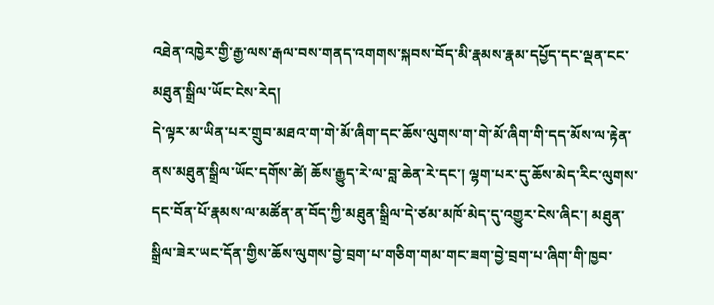འཐེན་འཁྱེར་གྱི་རྒྱ་ལས་རྒལ་བས་གནད་འགགས་སྐབས་བོད་མི་རྣམས་རྣམ་དཔྱོད་དང་ལྡན་ངང་མཐུན་སྒྲིལ་ཡོང་ངེས་རེད།
དེ་ལྟར་མ་ཡིན་པར་གྲུབ་མཐའ་ག་གེ་མོ་ཞིག་དང་ཆོས་ལུགས་ག་གེ་མོ་ཞིག་གི་དད་མོས་ལ་རྟེན་ནས་མཐུན་སྒྲིལ་ཡོང་དགོས་ཚེ། ཆོས་རྒྱུད་རེ་ལ་བླ་ཆེན་རེ་དང་། ལྷག་པར་དུ་ཆོས་མེད་རིང་ལུགས་དང་བོན་པོ་རྣམས་ལ་མཚོན་ན་བོད་ཀྱི་མཐུན་སྒྲིལ་དེ་ཙམ་མཁོ་མེད་དུ་འགྱུར་ངེས་ཞིང་། མཐུན་སྒྲིལ་ཟེར་ཡང་དོན་གྱིས་ཆོས་ལུགས་བྱེ་བྲག་པ་གཅིག་གམ་གང་ཟག་བྱེ་བྲག་པ་ཞིག་གི་ཁྱབ་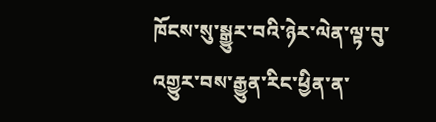ཁོངས་སུ་སྒྱུར་བའི་ཉེར་ལེན་ལྟ་བུ་འགྱུར་བས་རྒྱུན་རིང་ཕྱིན་ན་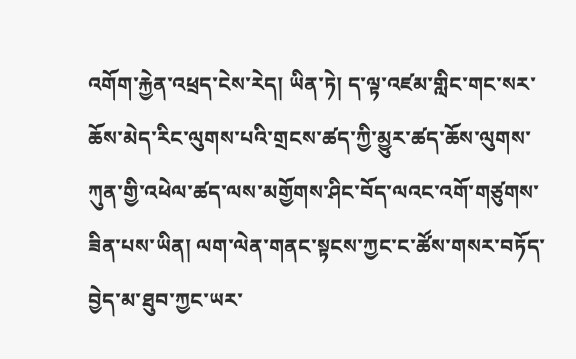འགོག་རྐྱེན་འཕྲད་ངེས་རེད། ཡིན་ཏེ། ད་ལྟ་འཛམ་གླིང་གང་སར་ཆོས་མེད་རིང་ལུགས་པའི་གྲངས་ཚད་ཀྱི་མྱུར་ཚད་ཆོས་ལུགས་ཀུན་གྱི་འཕེལ་ཚད་ལས་མགྱོགས་ཤིང་བོད་ལའང་འགོ་གཙུགས་ཟིན་པས་ཡིན། ལག་ལེན་གནང་སྟངས་ཀྱང་ང་ཚོས་གསར་བཏོད་བྱེད་མ་ཐུབ་ཀྱང་ཡར་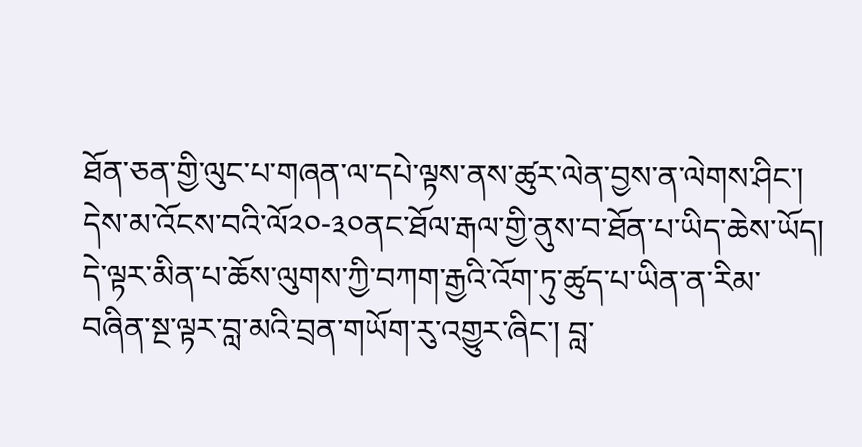ཐོན་ཅན་གྱི་ལུང་པ་གཞན་ལ་དཔེ་ལྟས་ནས་ཚུར་ལེན་བྱས་ན་ལེགས་ཤིང་། དེས་མ་འོངས་བའི་ལོ༢༠-༣༠ནང་ཐོལ་རྒལ་གྱི་ནུས་བ་ཐོན་པ་ཡིད་ཆེས་ཡོད། དེ་ལྟར་མིན་པ་ཆོས་ལུགས་ཀྱི་བཀག་རྒྱའི་འོག་ཏུ་ཚུད་པ་ཡིན་ན་རིམ་བཞིན་སྔ་ལྟར་བླ་མའི་བྲན་གཡོག་རུ་འགྱུར་ཞིང་། བླ་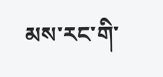མས་རང་གི་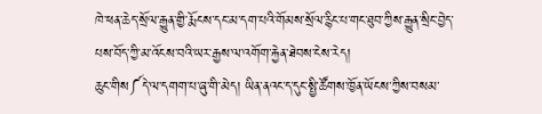ཁེ་ཕན་ཆེད་སྲོལ་རྒྱུན་གྱི་རྨོངས་དང་མ་དག་པའི་གོམས་སྲོལ་རྙིང་པ་གང་ཐུབ་ཀྱིས་རྒྱུན་སྲིང་བྱེད་པས་བོད་ཀྱི་མ་འོངས་བའི་ཡར་རྒྱས་ལ་འགོག་རྐྱེན་ཐེབས་ངེས་རེད།
ཆུང་གིས༼དེ་ལ་དགག་པ་ཞུ་གི་མེད། ཡིན་ནའང་ད་དུང་སྤྱི་ཚོགས་ཁྱོན་ཡོངས་ཀྱིས་བསམ་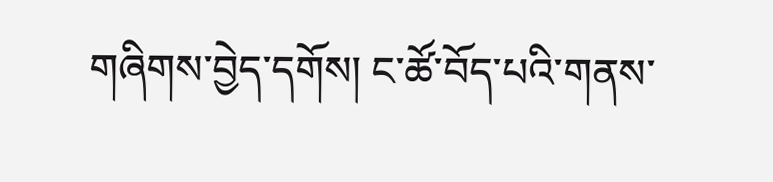གཞིགས་བྱེད་དགོས། ང་ཚོ་བོད་པའི་གནས་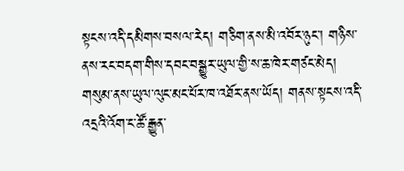སྟངས་འདི་དམིགས་བསལ་རེད། གཅིག་ནས་མི་འབོར་ཉུང་། གཉིས་ནས་རང་བདག་གིས་དབང་བསྒྱུར་ཡུལ་གྱི་ས་ཆ་ཁེར་གཙང་མེད། གསུམ་ནས་ཡུལ་ལུང་མང་པོར་ཁ་འཐོར་ནས་ཡོད། གནས་སྟངས་འདི་འདྲའི་འོག་ང་ཚོ་རྒྱུན་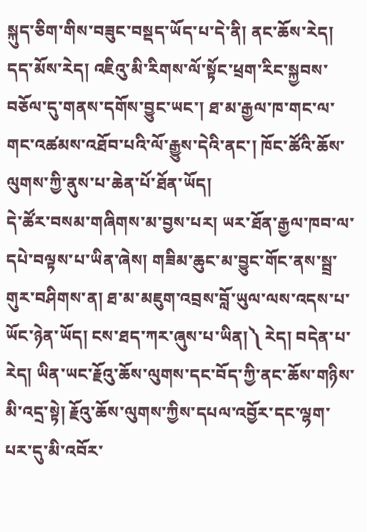སྐུད་ཅིག་གིས་བཟུང་བསྡད་ཡོད་པ་དེ་ནི། ནང་ཆོས་རེད། དད་མོས་རེད། འཇིའུ་མི་རིགས་ལོ་སྟོང་ཕྲག་རིང་སྐྱབས་བཅོལ་དུ་གནས་དགོས་བྱུང་ཡང་། ཐ་མ་རྒྱལ་ཁ་གང་ལ་གང་འཚམས་འཐོབ་པའི་ལོ་རྒྱུས་དེའི་ནང་། ཁོང་ཚོའི་ཆོས་ལུགས་ཀྱི་ནུས་པ་ཆེན་པོ་ཐོན་ཡོད།
དེ་ཚོར་བསམ་གཞིགས་མ་བྱས་པར། ཡར་ཐོན་རྒྱལ་ཁབ་ལ་དཔེ་བལྟས་པ་ཡིན་ཞེས། གཟིམ་ཆུང་མ་བྱུང་གོང་ནས་སྦྲ་གུར་བཤིགས་ན། ཐ་མ་མཇུག་འབྲས་བློ་ཡུལ་ལས་འདས་པ་ཡོང་ཉེན་ཡོད། ངས་ཐད་ཀར་ཞུས་པ་ཡིན།༽ རེད། བདེན་པ་རེད། ཡིན་ཡང་རྗོའུ་ཆོས་ལུགས་དང་བོད་ཀྱི་ནང་ཆོས་གཉིས་མི་འདྲ་སྟེ། རྗོའུ་ཆོས་ལུགས་ཀྱིས་དཔལ་འབྱོར་དང་ལྷག་པར་དུ་མི་འབོར་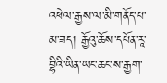འཕེལ་རྒྱས་ལ་མི་གནོད་པ་མ་ཟད། རྒྱོའུ་ཆོས་དཔོན་རཱ་བྷིའི་ཡིན་ཡང་ཆང་ས་རྒྱག་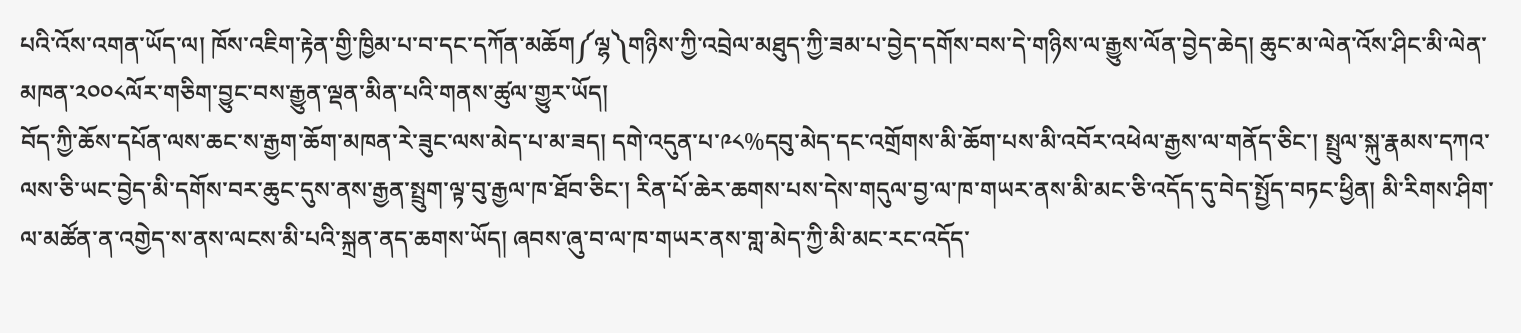པའི་འོས་འགན་ཡོད་ལ། ཁོས་འཇིག་རྟེན་གྱི་ཁྱིམ་པ་བ་དང་དཀོན་མཆོག༼ལྷ༽གཉིས་ཀྱི་འབྲེལ་མཐུད་ཀྱི་ཟམ་པ་བྱེད་དགོས་བས་དེ་གཉིས་ལ་རྒྱུས་ལོན་བྱེད་ཆེད། ཆུང་མ་ལེན་འོས་ཤིང་མི་ལེན་མཁན་༢༠༠༨ལོར་གཅིག་བྱུང་བས་རྒྱུན་ལྡན་མིན་པའི་གནས་ཚུལ་གྱུར་ཡོད།
བོད་ཀྱི་ཆོས་དཔོན་ལས་ཆང་ས་རྒྱག་ཆོག་མཁན་རེ་ཟུང་ལས་མེད་པ་མ་ཟད། དགེ་འདུན་པ་༩༨%དབུ་མེད་དང་འགྲོགས་མི་ཆོག་པས་མི་འབོར་འཕེལ་རྒྱས་ལ་གནོད་ཅིང་། སྤྲུལ་སྐུ་རྣམས་དཀའ་ལས་ཅི་ཡང་བྱེད་མི་དགོས་བར་ཆུང་དུས་ནས་རྒྱན་སྤྲུག་ལྟ་བུ་རྒྱལ་ཁ་ཐོབ་ཅིང་། རིན་པོ་ཆེར་ཆགས་པས་དེས་གདུལ་བྱ་ལ་ཁ་གཡར་ནས་མི་མང་ཅི་འདོད་དུ་བེད་སྤྱོད་བཏང་ཕྱིན། མི་རིགས་ཤིག་ལ་མཚོན་ན་འགྱེད་ས་ནས་ལངས་མི་པའི་སྐྲན་ནད་ཆགས་ཡོད། ཞབས་ཞུ་བ་ལ་ཁ་གཡར་ནས་གླ་མེད་ཀྱི་མི་མང་རང་འདོད་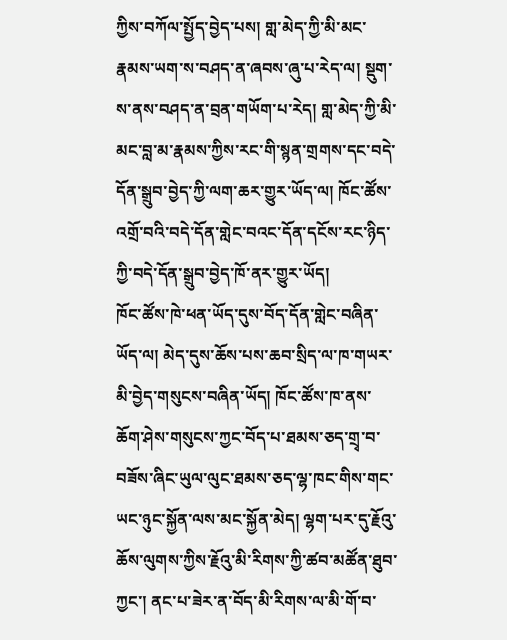ཀྱིས་བཀོལ་སྤྱོད་བྱེད་པས། གླ་མེད་ཀྱི་མི་མང་རྣམས་ཡག་ས་བཤད་ན་ཞབས་ཞུ་པ་རེད་ལ། སྡུག་ས་ནས་བཤད་ན་བྲན་གཡོག་པ་རེད། གླ་མེད་ཀྱི་མི་མང་བླ་མ་རྣམས་ཀྱིས་རང་གི་སྙན་གྲགས་དང་བདེ་དོན་སྒྲུབ་བྱེད་ཀྱི་ལག་ཆར་གྱུར་ཡོད་ལ། ཁོང་ཚོས་འགྲོ་བའི་བདེ་དོན་གླེང་བའང་དོན་དངོས་རང་ཉིད་ཀྱི་བདེ་དོན་སྒྲུབ་བྱེད་ཁོ་ནར་གྱུར་ཡོད།
ཁོང་ཚོས་ཁེ་ཕན་ཡོད་དུས་བོད་དོན་གླེང་བཞིན་ཡོད་ལ། མེད་དུས་ཆོས་པས་ཆབ་སྲིད་ལ་ཁ་གཡར་མི་བྱེད་གསུངས་བཞིན་ཡོད། ཁོང་ཚོས་ཁ་ནས་ཆོག་ཤེས་གསུངས་ཀྱང་བོད་པ་ཐམས་ཅད་གྲྭ་བ་བཟོས་ཞིང་ཡུལ་ལུང་ཐམས་ཅད་ལྷ་ཁང་གིས་གང་ཡང་ཉུང་སྐྱོན་ལས་མང་སྐྱོན་མེད། ལྷག་པར་དུ་རྗོའུ་ཆོས་ལུགས་ཀྱིས་རྗོའུ་མི་རིགས་ཀྱི་ཚབ་མཚོན་ཐུབ་ཀྱང་། ནང་པ་ཟེར་ན་བོད་མི་རིགས་ལ་མི་གོ་བ་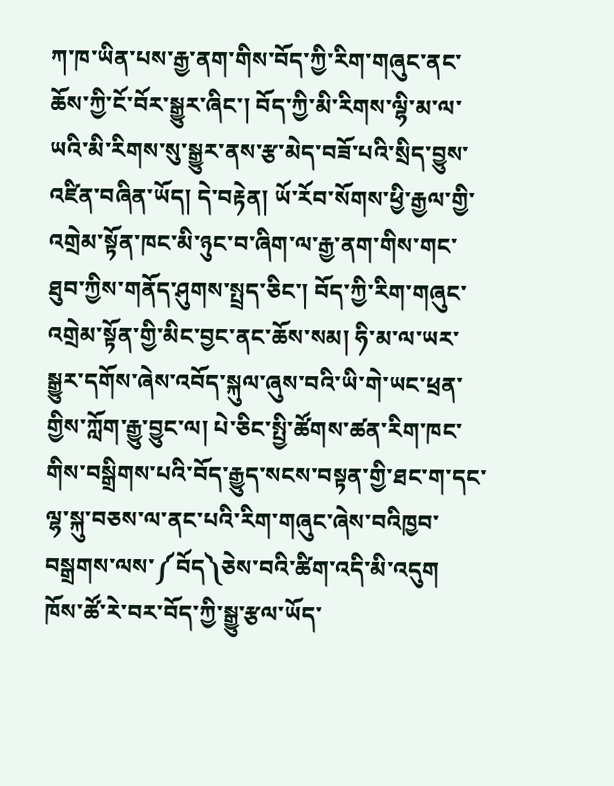ཀ་ཁ་ཡིན་པས་རྒྱ་ནག་གིས་བོད་ཀྱི་རིག་གཞུང་ནང་ཆོས་ཀྱི་ངོ་བོར་སྒྱུར་ཞིང་། བོད་ཀྱི་མི་རིགས་ལྷི་མ་ལ་ཡའི་མི་རིགས་སུ་སྒྱུར་ནས་རྩ་མེད་བཟོ་པའི་སྲིད་བྱུས་འཛིན་བཞིན་ཡོད། དེ་བརྟེན། ཡོ་རོབ་སོགས་ཕྱི་རྒྱལ་གྱི་འགྲེམ་སྟོན་ཁང་མི་ཉུང་བ་ཞིག་ལ་རྒྱ་ནག་གིས་གང་ཐུབ་ཀྱིས་གནོད་ཤུགས་སྤྲད་ཅིང་། བོད་ཀྱི་རིག་གཞུང་འགྲེམ་སྟོན་གྱི་མིང་བྱང་ནང་ཆོས་སམ། ཧི་མ་ལ་ཡར་སྒྱུར་དགོས་ཞེས་འབོད་སྐུལ་ཞུས་བའི་ཡི་གེ་ཡང་ཕྲན་གྱིས་ཀློག་རྒྱུ་བྱུང་ལ། པེ་ཅིང་སྤྱི་ཚོགས་ཚན་རིག་ཁང་གིས་བསྒྲིགས་པའི་བོད་རྒྱུད་སངས་བསྟན་གྱི་ཐང་ག་དང་ལྷ་སྐུ་བཅས་ལ་ནང་པའི་རིག་གཞུང་ཞེས་བའིཁྱབ་བསྒྲགས་ལས་༼བོད༽ཅེས་བའི་ཚིག་འདི་མི་འདུག
ཁོས་ཚོ་རེ་བར་བོད་ཀྱི་སྒྱུ་རྩལ་ཡོད་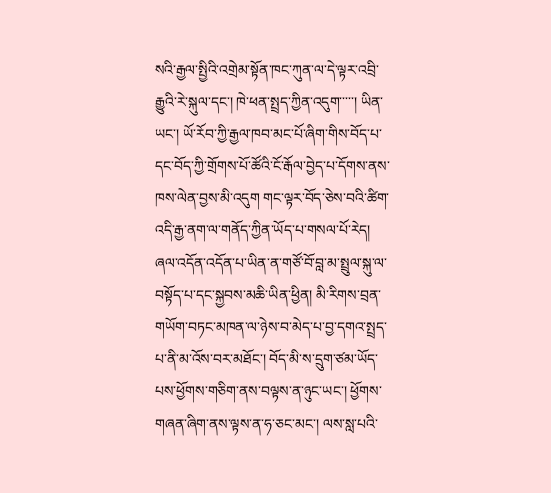སའི་རྒྱལ་སྤྱིའི་འགྲེམ་སྟོན་ཁང་ཀུན་ལ་དེ་ལྟར་འབྲི་རྒྱུའི་རེ་སྐུལ་དང་། ཁེ་ཕན་སྤྲད་ཀྱིན་འདུག་་་་་། ཡིན་ཡང་། ཡོ་རོབ་ཀྱི་རྒྱལ་ཁབ་མང་པོ་ཞིག་གིས་བོད་པ་དང་བོད་ཀྱི་གྲོགས་པོ་ཚོའི་ངོ་རྒོལ་བྱེད་པ་དོགས་ནས་ཁས་ལེན་བྱས་མི་འདུག གང་ལྟར་བོད་ཅེས་བའི་ཚིག་འདི་རྒྱ་ནག་ལ་གནོད་ཀྱིན་ཡོད་པ་གསལ་པོ་རེད།
ཞལ་འདོན་འདོན་པ་ཡིན་ན་གཙོ་བོ་བླ་མ་སྤྲུལ་སྐུ་ལ་བསྟོད་པ་དང་སྐྱབས་མཆི་ཡིན་ཕྱིན། མི་རིགས་བྲན་གཡོག་བཏང་མཁན་ལ་ཉེས་བ་མེད་པ་བྱ་དགའ་སྤྲད་པ་ནི་མ་འོས་བར་མཐོང་། བོད་མི་ས་དྲུག་ཙམ་ཡོད་པས་ཕྱོགས་གཅིག་ནས་བལྟས་ན་ཉུང་ཡང་། ཕྱོགས་གཞན་ཞིག་ནས་ལྟས་ན་ཧ་ཅང་མང་། ལས་སླ་པའི་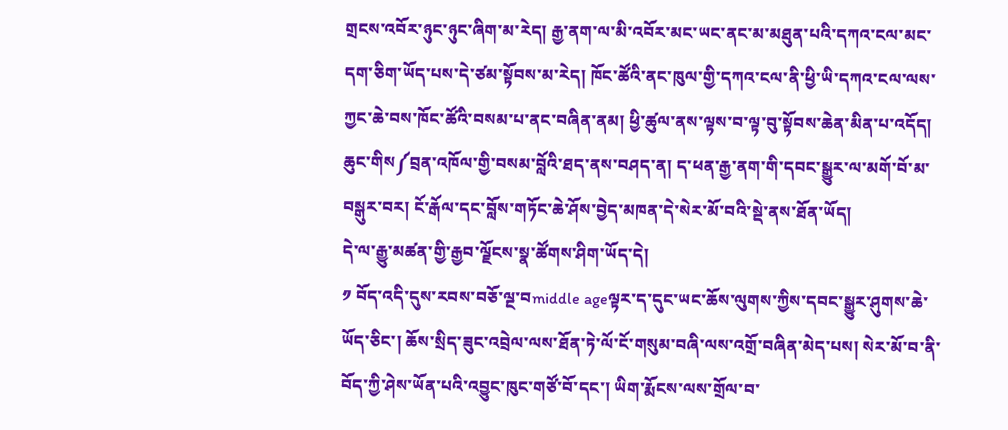གྲངས་འབོར་ཉུང་ཉུང་ཞིག་མ་རེད། རྒྱ་ནག་ལ་མི་འབོར་མང་ཡང་ནང་མ་མཐུན་པའི་དཀའ་ངལ་མང་དག་ཅིག་ཡོད་པས་དེ་ཙམ་སྟོབས་མ་རེད། ཁོང་ཚོའི་ནང་ཁུལ་གྱི་དཀའ་ངལ་ནི་ཕྱི་ཡི་དཀའ་ངལ་ལས་ཀྱང་ཆེ་བས་ཁོང་ཚོའི་བསམ་པ་ནང་བཞིན་ནམ། ཕྱི་ཚུལ་ནས་ལྟས་བ་ལྟ་བུ་སྟོབས་ཆེན་མིན་པ་འདོད།
ཆུང་གིས༼བྲན་འཁོལ་གྱི་བསམ་བློའི་ཐད་ནས་བཤད་ན། ད་ཕན་རྒྱ་ནག་གི་དབང་སྒྱུར་ལ་མགོ་བོ་མ་བསྒུར་བར། ངོ་རྒོལ་དང་བློས་གཏོང་ཆེ་ཤོས་བྱེད་མཁན་དེ་སེར་མོ་བའི་སྡེ་ནས་ཐོན་ཡོད།
དེ་ལ་རྒྱུ་མཚན་གྱི་རྒྱབ་ལྗོངས་སྣ་ཚོགས་ཤིག་ཡོད་དེ།
༡ བོད་འདི་དུས་རབས་བཅོ་ལྔ་བmiddle ageལྟར་ད་དུང་ཡང་ཆོས་ལུགས་ཀྱིས་དབང་སྒྱུར་ཤུགས་ཆེ་ཡོད་ཅིང་། ཆོས་སྲིད་ཟུང་འབྲེལ་ལས་ཐོན་ཏེ་ལོ་ངོ་གསུམ་བཞི་ལས་འགྲོ་བཞིན་མེད་པས། སེར་མོ་བ་ནི་བོད་ཀྱི་ཤེས་ཡོན་པའི་འབྱུང་ཁུང་གཙོ་བོ་དང་། ཡིག་རྨོངས་ལས་གྲོལ་བ་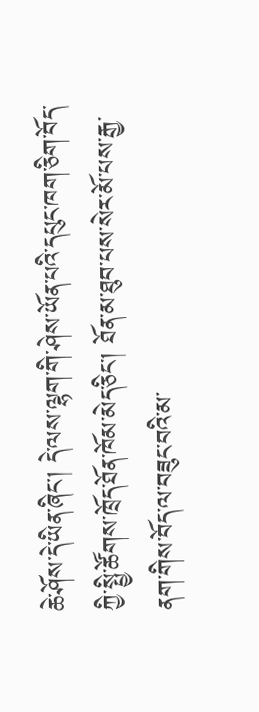ཆེ་ཤོས་དེ་ཡིན་ཞིང་། དེ་ལས་ལྷག་གི་ཤེས་ཡོན་པའི་དཔུང་ཁག་ཅིག་བོད་ཀྱི་སྤྱི་ཚོགས་ཁྲོད་ཐོན་ཁོམ་མེད་ཅིང་། ཐོན་མ་ཐུབ་པས་སེར་མོ་པས་རྒྱ་ནག་གིས་བོད་ལ་བཟུང་བའི་མ་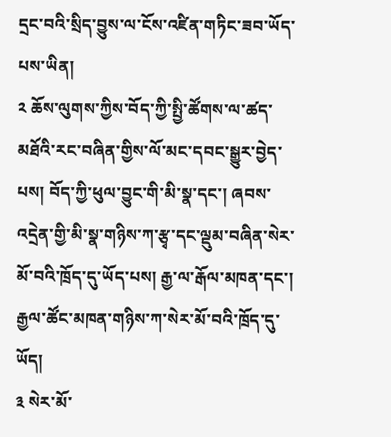དྲང་བའི་སྲིད་བྱུས་ལ་ངོས་འཛིན་གཏིང་ཟབ་ཡོད་པས་ཡིན།
༢ ཆོས་ལུགས་ཀྱིས་བོད་ཀྱི་སྤྱི་ཚོགས་ལ་ཚད་མཐོའི་རང་བཞིན་གྱིས་ལོ་མང་དབང་སྒྱུར་བྱེད་པས། བོད་ཀྱི་ཕུལ་བྱུང་གི་མི་སྣ་དང་། ཞབས་འདྲེན་གྱི་མི་སྣ་གཉིས་ཀ་རྩྭ་དང་ལྡུམ་བཞིན་སེར་མོ་བའི་ཁྲོད་དུ་ཡོད་པས། རྒྱ་ལ་རྒོལ་མཁན་དང་། རྒྱལ་ཚོང་མཁན་གཉིས་ཀ་སེར་མོ་བའི་ཁྲོད་དུ་ཡོད།
༣ སེར་མོ་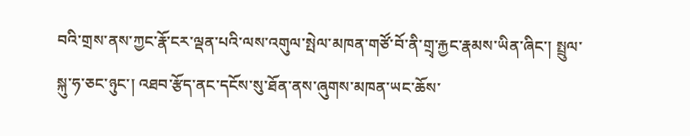བའི་གྲས་ནས་ཀྱང་རྣོ་ངར་ལྡན་པའི་ལས་འགུལ་སྤེལ་མཁན་གཙོ་བོ་ནི་གྲྭ་རྐྱང་རྣམས་ཡིན་ཞིང་། སྤྲུལ་སྐུ་ཧ་ཅང་ཉུང་། འཐབ་རྩོད་ནང་དངོས་སུ་ཐོན་ནས་ཞུགས་མཁན་ཡང་ཆོས་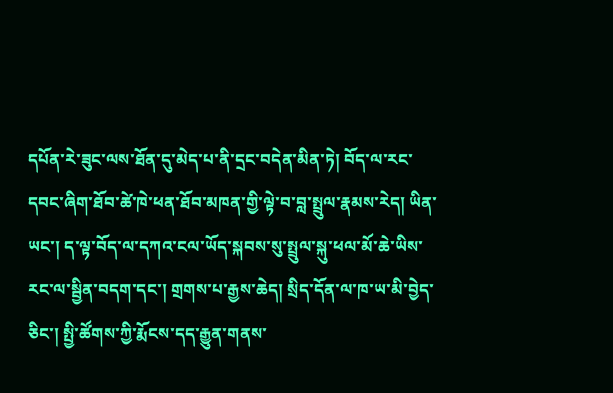དཔོན་རེ་ཟུང་ལས་ཐོན་དུ་མེད་པ་ནི་དྲང་བདེན་མིན་ཏེ། བོད་ལ་རང་དབང་ཞིག་ཐོབ་ཚེ་ཁེ་ཕན་ཐོབ་མཁན་གྱི་ལྟེ་བ་བླ་སྤྲུལ་རྣམས་རེད། ཡིན་ཡང་། ད་ལྟ་བོད་ལ་དཀའ་ངལ་ཡོད་སྐབས་སུ་སྤྲུལ་སྐུ་ཕལ་མོ་ཆེ་ཡིས་རང་ལ་སྦྱིན་བདག་དང་། གྲགས་པ་རྒྱས་ཆེད། སྲིད་དོན་ལ་ཁ་ཡ་མི་བྱེད་ཅིང་། སྤྱི་ཚོགས་ཀྱི་རྨོངས་དད་རྒྱུན་གནས་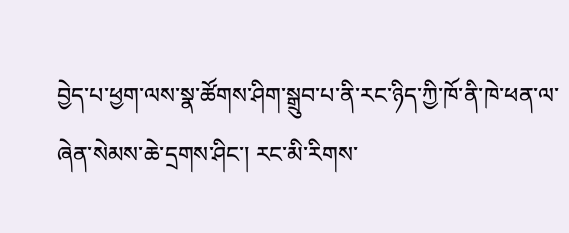བྱེད་པ་ཕྱག་ལས་སྣ་ཚོགས་ཤིག་སྒྲུབ་པ་ནི་རང་ཉིད་ཀྱི་ཁོ་ནི་ཁེ་ཕན་ལ་ཞེན་སེམས་ཆེ་དྲགས་ཤིང་། རང་མི་རིགས་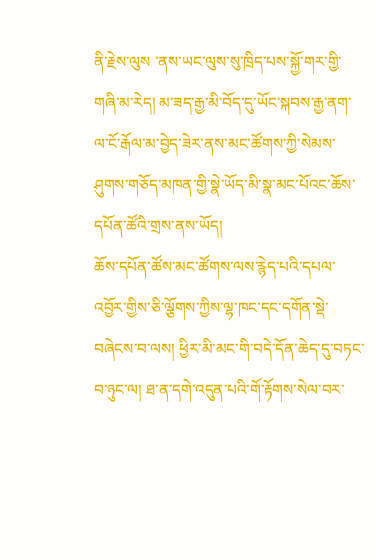ནི་རྗེས་ལུས ་ནས་ཡང་ལུས་སུ་ཁྲིད་པས་སྐྱོ་གར་གྱི་གཞི་མ་རེད། མ་ཟད་རྒྱ་མི་བོད་དུ་ཡོང་སྐབས་རྒྱ་ནག་ལ་ངོ་རྒོལ་མ་བྱེད་ཟེར་ནས་མང་ཚོགས་ཀྱི་སེམས་ཤུགས་གཅོད་མཁན་གྱི་སྣེ་ཡོད་མི་སྣ་མང་པོའང་ཆོས་དཔོན་ཚོའི་གྲས་ནས་ཡོད།
ཆོས་དཔོན་ཚོས་མང་ཚོགས་ལས་རྙེད་པའི་དཔལ་འབྱོར་གྱིས་ཅི་ལྕོགས་ཀྱིས་ལྷ་ཁང་དང་དགོན་སྡེ་བཞེངས་བ་ལས། ཕྱིར་མི་མང་གི་བདེ་དོན་ཆེད་དུ་བཏང་བ་ཉུང་ལ། ཐ་ན་དགེ་འདུན་པའི་གོ་རྟོགས་སེལ་བར་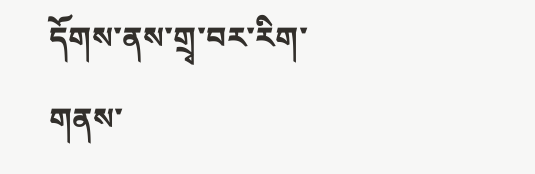དོགས་ནས་གྲྭ་བར་རིག་གནས་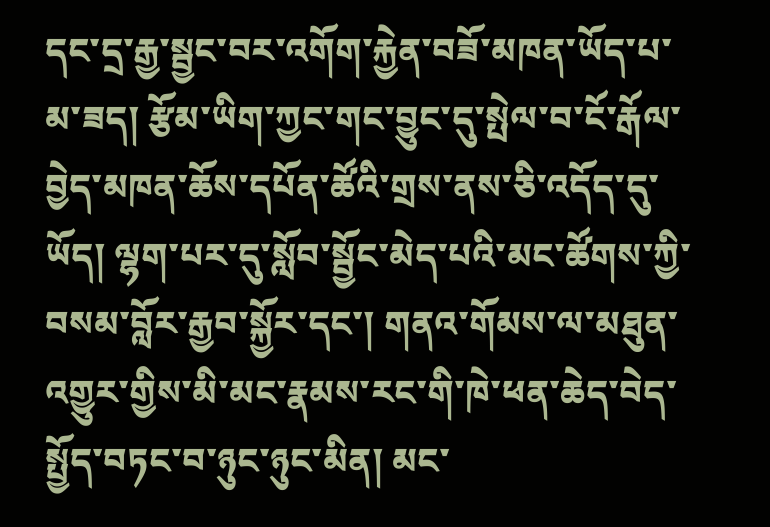དང་དྲ་རྒྱ་སྦྱང་བར་འགོག་རྐྱེན་བཟོ་མཁན་ཡོད་པ་མ་ཟད། རྩོམ་ཡིག་ཀྱང་གང་བྱུང་དུ་སྤེལ་བ་ངོ་རྒོལ་བྱེད་མཁན་ཆོས་དཔོན་ཚོའི་གྲས་ནས་ཅི་འདོད་དུ་ཡོད། ལྷག་པར་དུ་སློབ་སྦྱོང་མེད་པའི་མང་ཚོགས་ཀྱི་བསམ་བློར་རྒྱབ་སྐྱོར་དང་། གནའ་གོམས་ལ་མཐུན་འགྱུར་གྱིས་མི་མང་རྣམས་རང་གི་ཁེ་ཕན་ཆེད་བེད་སྤྱོད་བཏང་བ་ཉུང་ཉུང་མིན། མང་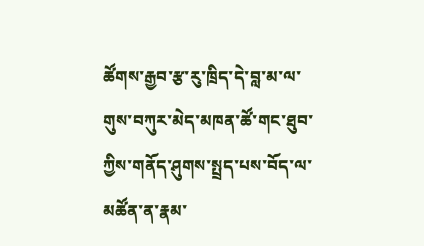ཚོགས་རྒྱབ་རྩ་རུ་ཁྲིད་དེ་བླ་མ་ལ་གུས་བཀུར་མེད་མཁན་ཚོ་གང་ཐུབ་ཀྱིས་གནོད་ཤུགས་སྤྲད་པས་བོད་ལ་མཚོན་ན་རྣམ་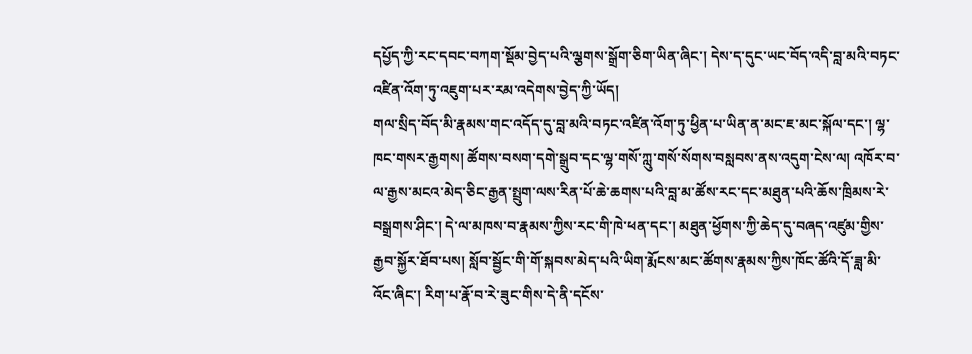དཔྱོད་ཀྱི་རང་དབང་བཀག་སྡོམ་བྱེད་པའི་ལྕགས་སྒྲོག་ཅིག་ཡིན་ཞིང་། དེས་ད་དུང་ཡང་བོད་འདི་བླ་མའི་བཏང་འཛིན་འོག་ཏུ་འཇུག་པར་རམ་འདེགས་བྱེད་ཀྱི་ཡོད།
གལ་སྲིད་བོད་མི་རྣམས་གང་འདོད་དུ་བླ་མའི་བཏང་འཛིན་འོག་ཏུ་ཕྱིན་པ་ཡིན་ན་མང་ཇ་མང་སྐོལ་དང་། ལྷ་ཁང་གསར་རྒྱགས། ཚོགས་བསག་དགེ་སྒྲུབ་དང་ལྷ་གསོ་ཀླུ་གསོ་སོགས་བསླབས་ནས་འདུག་ངེས་ལ། འཁོར་བ་ལ་རྒྱས་མངའ་མེད་ཅིང་རྒྱན་སྤྲུག་ལས་རིན་པོ་ཆེ་ཆགས་པའི་བླ་མ་ཚོས་རང་དང་མཐུན་པའི་ཆོས་ཁྲིམས་རེ་བསྒྲགས་ཤིང་། དེ་ལ་མཁས་བ་རྣམས་ཀྱིས་རང་གི་ཁེ་ཕན་དང་། མཐུན་ཕྱོགས་ཀྱི་ཆེད་དུ་བཞད་འཛུམ་གྱིས་རྒྱབ་སྐྱོར་ཐོབ་པས། སློབ་སྦྱོང་གི་གོ་སྐབས་མེད་པའི་ཡིག་རྨོངས་མང་ཚོགས་རྣམས་ཀྱིས་ཁོང་ཚོའི་དོ་ཟླ་མི་འོང་ཞིང་། རིག་པ་རྣོ་བ་རེ་ཟུང་གིས་དེ་ནི་དངོས་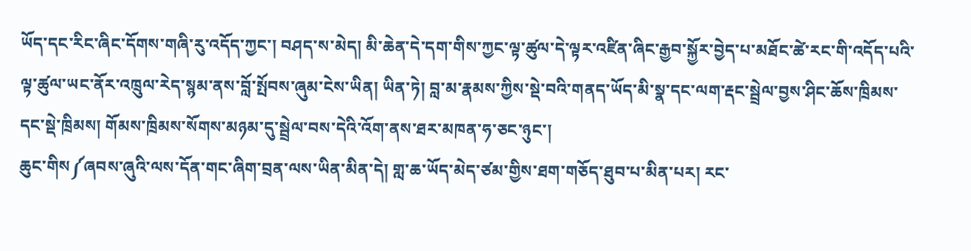ཡོད་དང་རིང་ཞིང་དོགས་གཞི་རུ་འདོད་ཀྱང་། བཤད་ས་མེད། མི་ཆེན་དེ་དག་གིས་ཀྱང་ལྟ་ཚུལ་དེ་ལྟར་འཛིན་ཞིང་རྒྱབ་སྐྱོར་བྱེད་པ་མཐོང་ཚེ་རང་གི་འདོད་པའི་ལྟ་ཚུལ་ཡང་ནོར་འཁྲུལ་རེད་སྙམ་ནས་བློ་སྤོབས་ཞུམ་ངེས་ཡིན། ཡིན་ཏེ། བླ་མ་རྣམས་ཀྱིས་སྡེ་བའི་གནད་ཡོད་མི་སྣ་དང་ལག་རྡང་སྦྲེལ་བྱས་ཤིང་ཆོས་ཁྲིམས་དང་སྡེ་ཁྲིམས། གོམས་ཁྲིམས་སོགས་མཉམ་དུ་སྦྲེལ་བས་དེའི་འོག་ནས་ཐར་མཁན་ཧ་ཅང་ཉུང་།
ཆུང་གིས༼ཞབས་ཞུའི་ལས་དོན་གང་ཞིག་བྲན་ལས་ཡིན་མིན་དེ། གླ་ཆ་ཡོད་མེད་ཙམ་གྱིས་ཐག་གཅོད་ཐུབ་པ་མིན་པར། རང་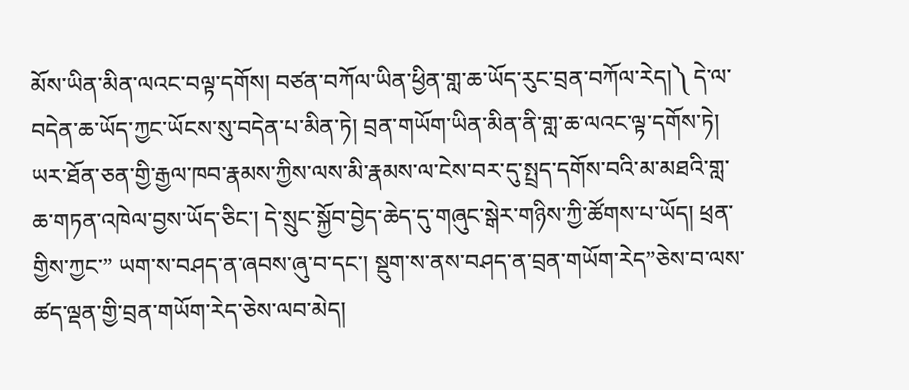མོས་ཡིན་མིན་ལའང་བལྟ་དགོས། བཙན་བཀོལ་ཡིན་ཕྱིན་གླ་ཆ་ཡོད་རུང་བྲན་བཀོལ་རེད།༽ དེ་ལ་བདེན་ཆ་ཡོད་ཀྱང་ཡོངས་སུ་བདེན་པ་མིན་ཏེ། བྲན་གཡོག་ཡིན་མིན་ནི་གླ་ཆ་ལའང་ལྟ་དགོས་ཏེ། ཡར་ཐོན་ཅན་གྱི་རྒྱལ་ཁབ་རྣམས་ཀྱིས་ལས་མི་རྣམས་ལ་ངེས་བར་དུ་སྤྲད་དགོས་བའི་མ་མཐའི་གླ་ཆ་གཏན་འཁེལ་བྱས་ཡོད་ཅིང་། དེ་སྲུང་སྐྱོབ་བྱེད་ཆེད་དུ་གཞུང་སྒེར་གཉིས་ཀྱི་ཚོགས་པ་ཡོད། ཕྲན་གྱིས་ཀྱང་” ཡག་ས་བཤད་ན་ཞབས་ཞུ་བ་དང་། སྡུག་ས་ནས་བཤད་ན་བྲན་གཡོག་རེད”ཅེས་བ་ལས་ཚད་ལྡན་གྱི་བྲན་གཡོག་རེད་ཅེས་ལབ་མེད།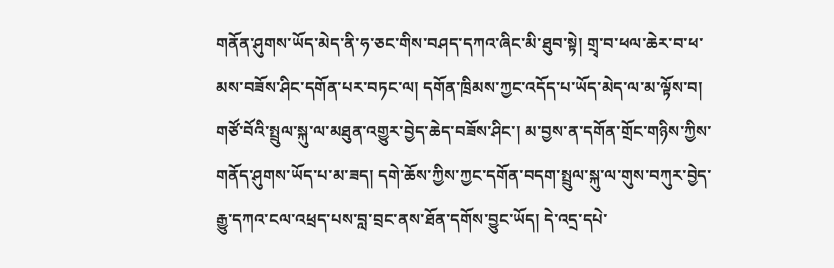གནོན་ཤུགས་ཡོད་མེད་ནི་ཧ་ཅང་གིས་བཤད་དཀའ་ཞིང་མི་ཐུབ་སྟེ། གྲྭ་བ་ཕལ་ཆེར་བ་ཕ་མས་བཟོས་ཤིང་དགོན་པར་བཏང་ལ། དགོན་ཁྲིམས་ཀྱང་འདོད་པ་ཡོད་མེད་ལ་མ་ལྟོས་བ། གཙོ་བོའི་སྤྲུལ་སྐུ་ལ་མཐུན་འགྱུར་བྱེད་ཆེད་བཟོས་ཤིང་། མ་བྱས་ན་དགོན་གྲོང་གཉིས་ཀྱིས་གནོད་ཤུགས་ཡོད་པ་མ་ཟད། དགེ་ཆོས་ཀྱིས་ཀྱང་དགོན་བདག་སྤྲུལ་སྐུ་ལ་གུས་བཀུར་བྱེད་རྒྱུ་དཀའ་ངལ་འཕྲད་པས་བླ་བྲང་ནས་ཐོན་དགོས་བྱུང་ཡོད། དེ་འདྲ་དཔེ་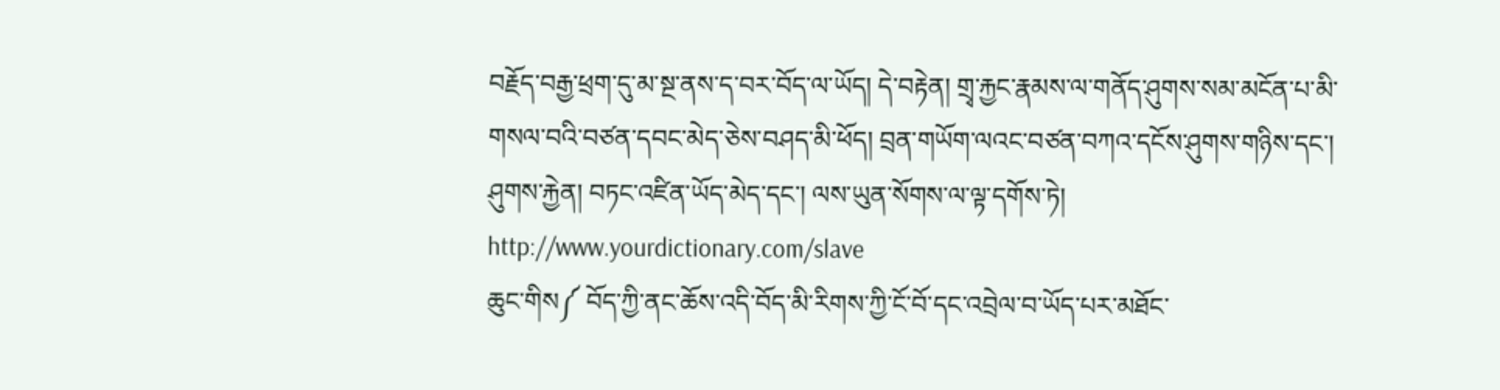བརྗོད་བརྒྱ་ཕྲག་དུ་མ་སྔ་ནས་ད་བར་བོད་ལ་ཡོད། དེ་བརྟེན། གྲྭ་རྐྱང་རྣམས་ལ་གནོད་ཤུགས་སམ་མངོན་པ་མི་གསལ་བའི་བཙན་དབང་མེད་ཅེས་བཤད་མི་ཕོད། བྲན་གཡོག་ལའང་བཙན་བཀའ་དངོས་ཤུགས་གཉིས་དང་། ཤུགས་རྐྱེན། བཏང་འཛིན་ཡོད་མེད་དང་། ལས་ཡུན་སོགས་ལ་ལྟ་དགོས་ཏེ། http://www.yourdictionary.com/slave
ཆུང་གིས༼ བོད་ཀྱི་ནང་ཆོས་འདི་བོད་མི་རིགས་ཀྱི་ངོ་བོ་དང་འབྲེལ་བ་ཡོད་པར་མཐོང་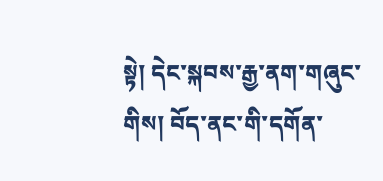སྟེ། དེང་སྐབས་རྒྱ་ནག་གཞུང་གིས། བོད་ནང་གི་དགོན་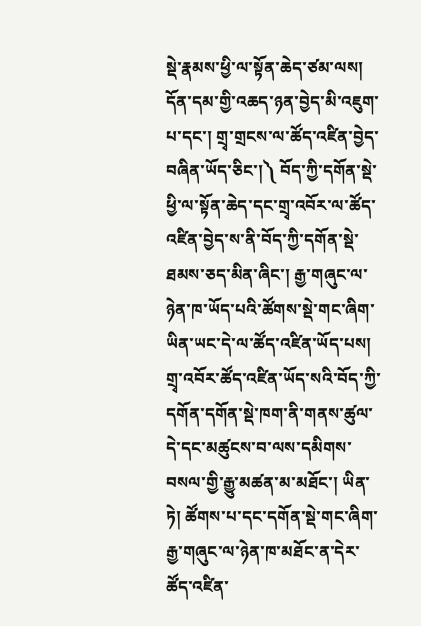སྡེ་རྣམས་ཕྱི་ལ་སྟོན་ཆེད་ཙམ་ལས། དོན་དམ་གྱི་འཆད་ཉན་བྱེད་མི་འཇུག་པ་དང་། གྲྭ་གྲངས་ལ་ཚོད་འཛིན་བྱེད་བཞིན་ཡོད་ཅིང་།༽ བོད་ཀྱི་དགོན་སྡེ་ཕྱི་ལ་སྟོན་ཆེད་དང་གྲྭ་འབོར་ལ་ཚོད་འཛིན་བྱེད་ས་ནི་བོད་ཀྱི་དགོན་སྡེ་ཐམས་ཅད་མིན་ཞིང་། རྒྱ་གཞུང་ལ་ཉེན་ཁ་ཡོད་པའི་ཚོགས་སྡེ་གང་ཞིག་ཡིན་ཡང་དེ་ལ་ཚོད་འཛིན་ཡོད་པས། གྲྭ་འབོར་ཚོད་འཛིན་ཡོད་སའི་བོད་ཀྱི་དགོན་དགོན་སྡེ་ཁག་ནི་གནས་ཚུལ་དེ་དང་མཚུངས་བ་ལས་དམིགས་བསལ་གྱི་རྒྱུ་མཚན་མ་མཐོང་། ཡིན་ཏེ། ཚོགས་པ་དང་དགོན་སྡེ་གང་ཞིག་རྒྱ་གཞུང་ལ་ཉེན་ཁ་མཐོང་ན་དེར་ཚོད་འཛིན་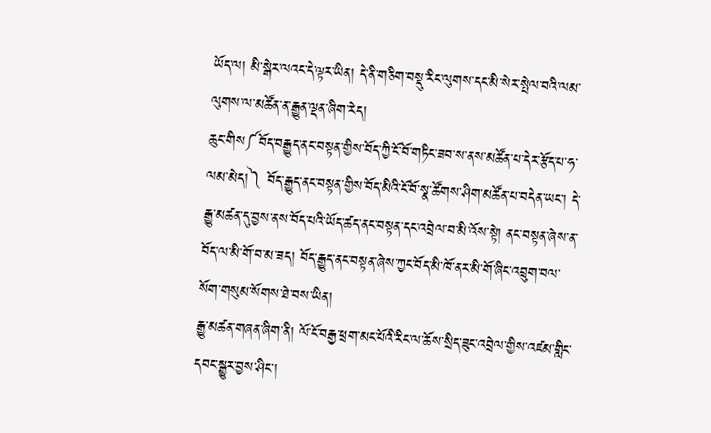ཡོད་ལ། མི་སྒེར་ལའང་དེ་ལྟར་ཡིན། དེ་ནི་གཅིག་བསྡུ་རིང་ལུགས་དང་མི་སེར་སྤེལ་བའི་ལམ་ལུགས་ལ་མཚོན་ན་རྒྱུན་ལྡན་ཞིག་རེད།
ཆུང་གིས༼བོད་བརྒྱུད་ནང་བསྟན་གྱིས་བོད་ཀྱི་ངོ་བོ་གཏིང་ཟབ་ས་ནས་མཚོན་པ་དེར་རྩོད་པ་ཧ་ལམ་མེད།༽ བོད་རྒྱུད་ནང་བསྟན་གྱིས་བོད་མིའི་ངོ་བོ་སྣ་ཚོགས་ཤིག་མཚོན་པ་བདེན་ཡང་། དེ་རྒྱུ་མཚན་དུ་བྱས་ནས་བོད་པའི་ཡོད་ཚད་ནང་བསྟན་དང་འབྲེལ་བ་མི་འོས་སྟེ། ནང་བསྟན་ཞེས་ན་བོད་ལ་མི་གོ་བ་མ་ཟད། བོད་རྒྱུད་ནང་བསྟན་ཞེས་ཀྱང་བོད་མི་ཁོ་ནར་མི་གོ་ཞིང་འབྲུག་བལ་སོག་གསུམ་སོགས་ཐེ་བས་ཡིན།
རྒྱུ་མཚན་གཞན་ཞིག་ནི། ལོ་ངོ་བརྒྱ་ཕྲག་མང་པོའི་རིང་ལ་ཆོས་སྲིད་ཟུང་འབྲེལ་གྱིས་འཛམ་གླིང་དབང་སྒྱུར་བྱས་ཤིང་།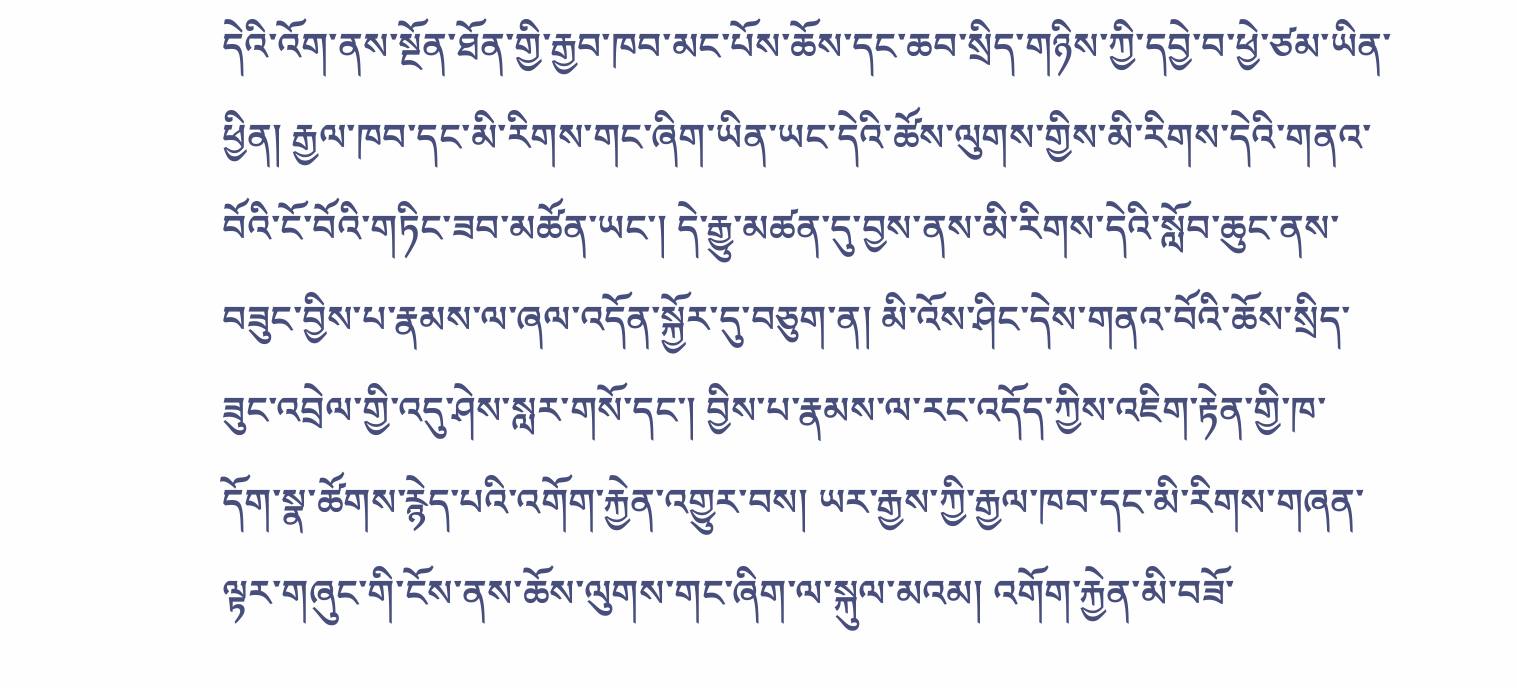དེའི་འོག་ནས་སྔོན་ཐོན་གྱི་རྒྱབ་ཁབ་མང་པོས་ཆོས་དང་ཆབ་སྲིད་གཉིས་ཀྱི་དབྱེ་བ་ཕྱེ་ཙམ་ཡིན་ཕྱིན། རྒྱལ་ཁབ་དང་མི་རིགས་གང་ཞིག་ཡིན་ཡང་དེའི་ཚོས་ལུགས་གྱིས་མི་རིགས་དེའི་གནའ་བོའི་ངོ་བོའི་གཏིང་ཟབ་མཚོན་ཡང་། དེ་རྒྱུ་མཚན་དུ་བྱས་ནས་མི་རིགས་དེའི་སློབ་ཆུང་ནས་བཟུང་བྱིས་པ་རྣམས་ལ་ཞལ་འདོན་སྐྱོར་དུ་བཅུག་ན། མི་འོས་ཤིང་དེས་གནའ་བོའི་ཆོས་སྲིད་ཟུང་འབྲེལ་གྱི་འདུ་ཤེས་སླར་གསོ་དང་། བྱིས་པ་རྣམས་ལ་རང་འདོད་ཀྱིས་འཇིག་རྟེན་གྱི་ཁ་དོག་སྣ་ཚོགས་རྙེད་པའི་འགོག་རྐྱེན་འགྱུར་བས། ཡར་རྒྱས་ཀྱི་རྒྱལ་ཁབ་དང་མི་རིགས་གཞན་ལྟར་གཞུང་གི་ངོས་ནས་ཆོས་ལུགས་གང་ཞིག་ལ་སྐུལ་མའམ། འགོག་རྐྱེན་མི་བཟོ་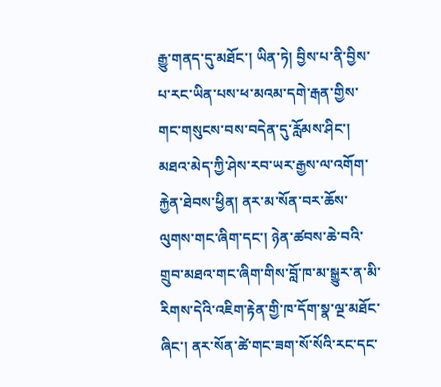རྒྱུ་གནད་དུ་མཐོང་། ཡིན་ཏེ། བྱིས་པ་ནི་བྱིས་པ་རང་ཡིན་པས་ཕ་མའམ་དགེ་རྒན་གྱིས་གང་གསུངས་བས་བདེན་དུ་རློམས་ཤིང་། མཐའ་མེད་ཀྱི་ཤེས་རབ་ཡར་རྒྱས་ལ་འགོག་རྐྱེན་ཐེབས་ཕྱིན། ནར་མ་སོན་བར་ཆོས་ལུགས་གང་ཞིག་དང་། ཉེན་ཚབས་ཆེ་བའི་གྲུབ་མཐའ་གང་ཞིག་གིས་བློ་ཁ་མ་སྒྱུར་ན་མི་རིགས་དེའི་འཇིག་རྟེན་གྱི་ཁ་དོག་སྣ་ལྔ་མཐོང་ཞིང་། ནར་སོན་ཚེ་གང་ཟག་སོ་སོའི་རང་དང་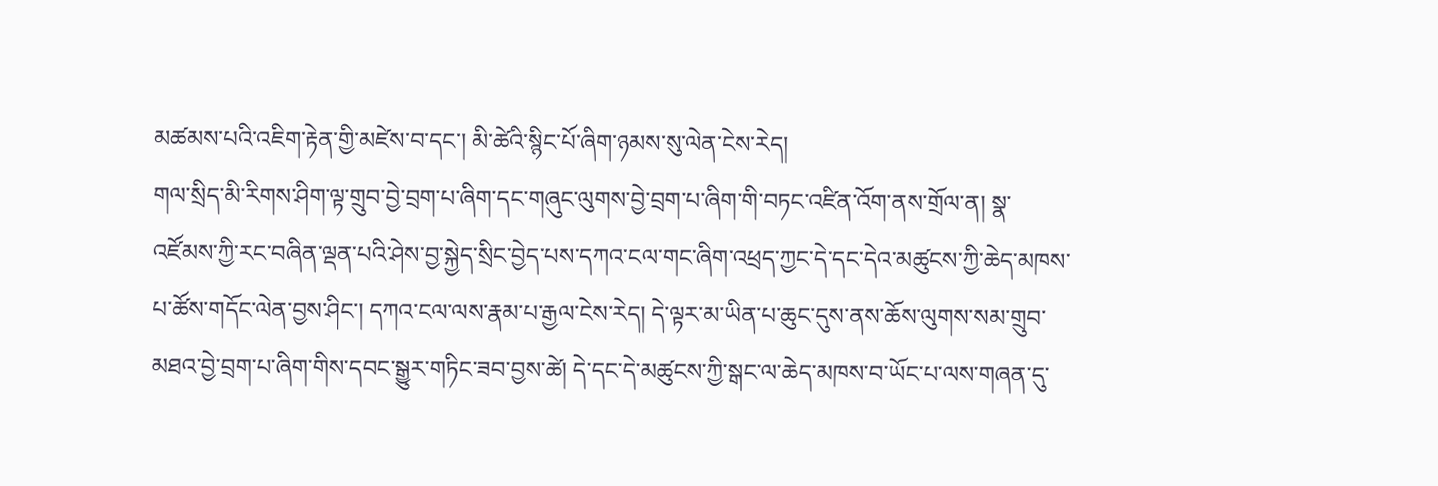མཚམས་པའི་འཇིག་རྟེན་གྱི་མཛེས་བ་དང་། མི་ཚེའི་སྙིང་པོ་ཞིག་ཉམས་སུ་ལེན་ངེས་རེད།
གལ་སྲིད་མི་རིགས་ཤིག་ལྟ་གྲུབ་བྱེ་བྲག་པ་ཞིག་དང་གཞུང་ལུགས་བྱེ་བྲག་པ་ཞིག་གི་བཏང་འཛིན་འོག་ནས་གྲོལ་ན། སྣ་འཛོམས་ཀྱི་རང་བཞིན་ལྡན་པའི་ཤེས་བྱ་སྐྱེད་སྲིང་བྱེད་པས་དཀའ་ངལ་གང་ཞིག་འཕྲད་ཀྱང་དེ་དང་དེའ་མཚུངས་ཀྱི་ཆེད་མཁས་པ་ཚོས་གདོང་ལེན་བྱས་ཤིང་། དཀའ་ངལ་ལས་རྣམ་པ་རྒྱལ་ངེས་རེད། དེ་ལྟར་མ་ཡིན་པ་ཆུང་དུས་ནས་ཆོས་ལུགས་སམ་གྲུབ་མཐའ་བྱེ་བྲག་པ་ཞིག་གིས་དབང་སྒྱུར་གཏིང་ཟབ་བྱས་ཚེ། དེ་དང་དེ་མཚུངས་ཀྱི་སྒང་ལ་ཆེད་མཁས་བ་ཡོང་པ་ལས་གཞན་དུ་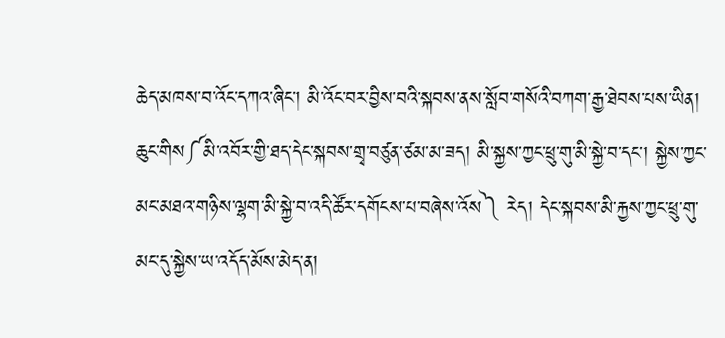ཆེད་མཁས་བ་འོང་དཀའ་ཞིང་། མི་འོང་བར་བྱིས་བའི་སྐབས་ནས་སློབ་གསོའི་བཀག་རྒྱ་ཐེབས་པས་ཡིན།
ཆུང་གིས༼མི་འབོར་གྱི་ཐད་དེང་སྐབས་གྲྭ་བཙུན་ཙམ་མ་ཟད། མི་སྐྱས་ཀྱང་ཕྲུ་གུ་མི་སྐྱེ་བ་དང་། སྐྱེས་ཀྱང་མང་མཐའ་གཉིས་ལྷག་མི་སྐྱེ་བ་འདི་ཚོར་དགོངས་པ་བཞེས་འོས༽ རེད། དེང་སྐབས་མི་རྐྱས་ཀྱང་ཕྲུ་གུ་མང་དུ་སྐྱེས་ཡ་འདོད་མོས་མེད་ན།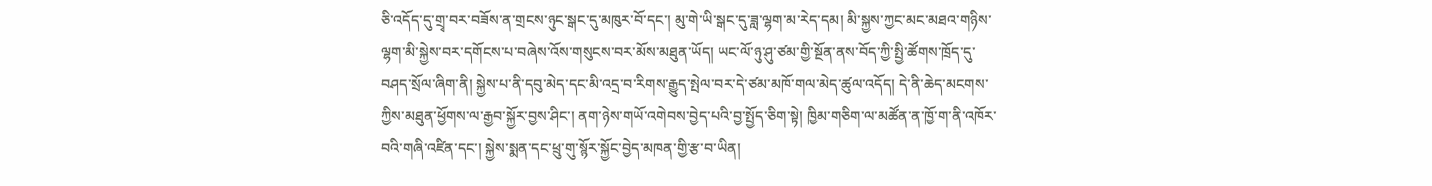ཅི་འདོད་དུ་གྲྭ་བར་བཟོས་ན་གྲངས་ཉུང་སྒང་དུ་མཁུར་བོ་དང་། མུ་གེ་ཡི་སྒང་དུ་ཟླ་ལྷག་མ་རེད་དམ། མི་སྐྱས་ཀྱང་མང་མཐའ་གཉིས་ལྷག་མི་སྐྱེས་བར་དགོངས་པ་བཞེས་འོས་གསུངས་བར་མོས་མཐུན་ཡོད། ཡང་ལོ་ཉུ་ཤུ་ཙམ་གྱི་སྔོན་ནས་བོད་ཀྱི་སྤྱི་ཚོགས་ཁྲོད་དུ་བཤད་སྲོལ་ཞིག་ནི། སྐྱེས་པ་ནི་དབུ་མེད་དང་མི་འདྲ་བ་རིགས་རྒྱུད་སྤེལ་བར་དེ་ཙམ་མཁོ་གལ་མེད་ཚུལ་འདོད། དེ་ནི་ཆེད་མངགས་ཀྱིས་མཐུན་ཕྱོགས་ལ་རྒྱབ་སྐྱོར་བྱས་ཤིང་། ནག་ཉེས་གཡོ་འགེབས་བྱེད་པའི་བྱ་སྤྱོད་ཅིག་སྟེ། ཁྱིམ་གཅིག་ལ་མཚོན་ན་ཁྱོ་ག་ནི་འཁོར་བའི་གཞི་འཛིན་དང་། སྐྱེས་སྨན་དང་ཕྲུ་གུ་སྙོར་སྐྱོང་བྱེད་མཁན་གྱི་རྩ་བ་ཡིན།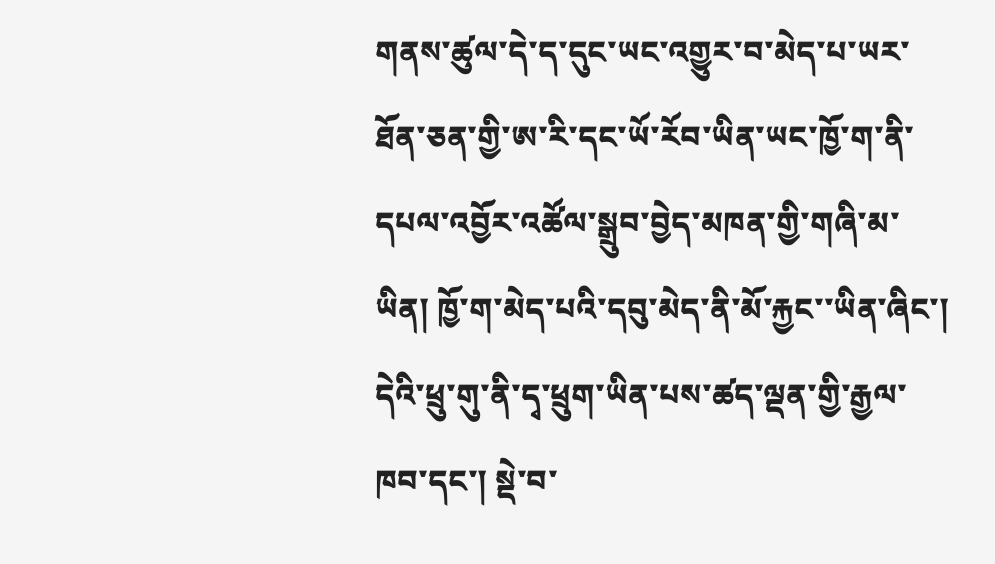གནས་ཚུལ་དེ་ད་དུང་ཡང་འགྱུར་བ་མེད་པ་ཡར་ཐོན་ཅན་གྱི་ཨ་རི་དང་ཡོ་རོབ་ཡིན་ཡང་ཁྱོ་ག་ནི་དཔལ་འབྱོར་འཚོལ་སྒྲུབ་བྱེད་མཁན་གྱི་གཞི་མ་ཡིན། ཁྱོ་ག་མེད་པའི་དབུ་མེད་ནི་མོ་རྐྱང་་ཡིན་ཞིང་། དེའི་ཕྲུ་གུ་ནི་དྭ་ཕྲུག་ཡིན་པས་ཚད་ལྡན་གྱི་རྒྱལ་ཁབ་དང་། སྡེ་བ་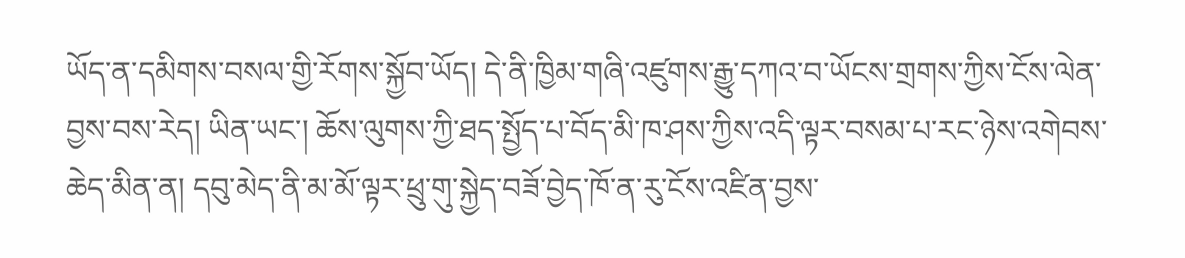ཡོད་ན་དམིགས་བསལ་གྱི་རོགས་སྐྱོབ་ཡོད། དེ་ནི་ཁྱིམ་གཞི་འཛུགས་རྒྱུ་དཀའ་བ་ཡོངས་གྲགས་ཀྱིས་ངོས་ལེན་བྱས་བས་རེད། ཡིན་ཡང་། ཆོས་ལུགས་ཀྱི་ཐད་སྤྱོད་པ་བོད་མི་ཁ་ཤས་ཀྱིས་འདི་ལྟར་བསམ་པ་རང་ཉེས་འགེབས་ཆེད་མིན་ན། དབུ་མེད་ནི་མ་མོ་ལྟར་ཕྲུ་གུ་སྐྱེད་བཟོ་བྱེད་ཁོ་ན་རུ་ངོས་འཛིན་བྱས་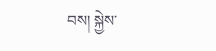བས། སྐྱེས་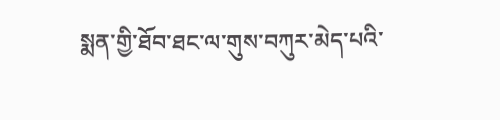སྨན་གྱི་ཐོབ་ཐང་ལ་གུས་བཀུར་མེད་པའི་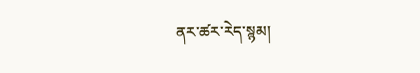ནར་ཚར་རེད་སྙམ།